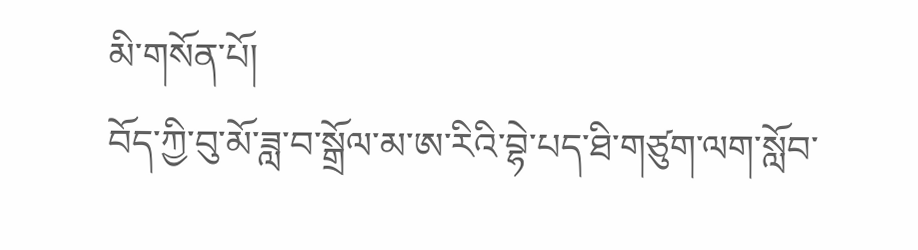མི་གསོན་པོ།
བོད་ཀྱི་བུ་མོ་ཟླ་བ་སྒྲོལ་མ་ཨ་རིའི་བྷེ་པད་ཐི་གཙུག་ལག་སློབ་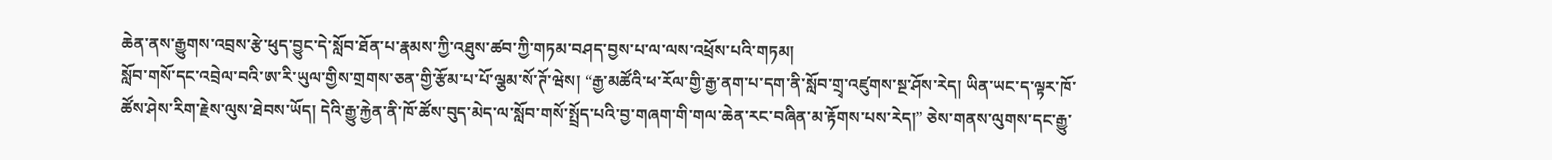ཆེན་ནས་རྒྱུགས་འབྲས་རྩེ་ཕུད་བྱུང་དེ་སློབ་ཐོན་པ་རྣམས་ཀྱི་འཐུས་ཚབ་ཀྱི་གཏམ་བཤད་བྱས་པ་ལ་ལས་འཕྲོས་པའི་གཏམ།
སློབ་གསོ་དང་འབྲེལ་བའི་ཨ་རི་ཡུལ་གྱིས་གྲགས་ཅན་གྱི་རྩོམ་པ་པོ་ལྕམ་སོ་ཊོ་ཝེས། “རྒྱ་མཚོའི་ཕ་རོལ་གྱི་རྒྱ་ནག་པ་དག་ནི་སློབ་གྲྭ་འཛུགས་སྔ་ཤོས་རེད། ཡིན་ཡང་ད་ལྟར་ཁོ་ཚོས་ཤེས་རིག་རྗེས་ལུས་ཐེབས་ཡོད། དེའི་རྒྱུ་རྐྱེན་ནི་ཁོ་ཚོས་བུད་མེད་ལ་སློབ་གསོ་སྤྲོད་པའི་བྱ་གཞག་གི་གལ་ཆེན་རང་བཞིན་མ་རྟོགས་པས་རེད།” ཅེས་གནས་ལུགས་དང་རྒྱུ་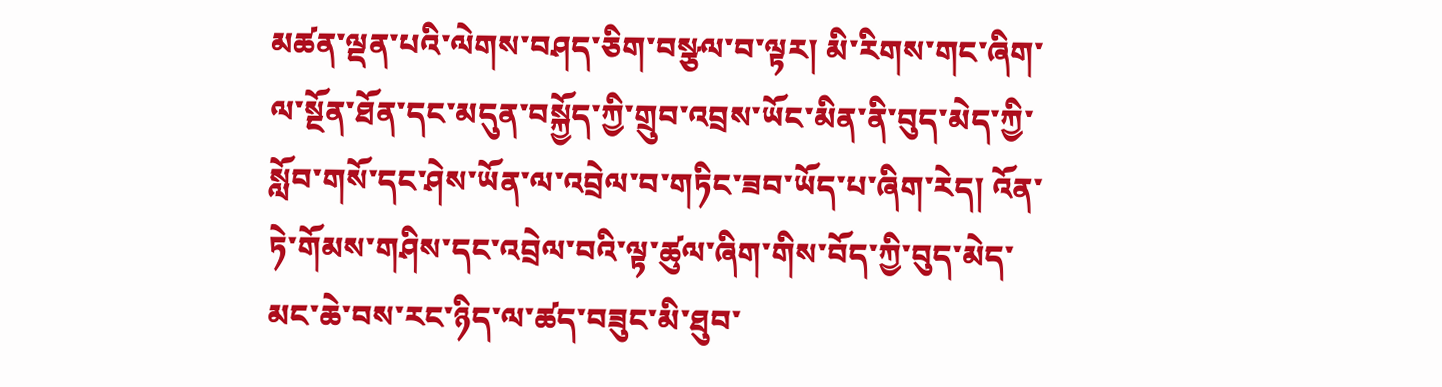མཚན་ལྡན་པའི་ལེགས་བཤད་ཅིག་བསྩལ་བ་ལྟར། མི་རིགས་གང་ཞིག་ལ་སྔོན་ཐོན་དང་མདུན་བསྐྱོད་ཀྱི་གྲུབ་འབྲས་ཡོང་མིན་ནི་བུད་མེད་ཀྱི་སློབ་གསོ་དང་ཤེས་ཡོན་ལ་འབྲེལ་བ་གཏིང་ཟབ་ཡོད་པ་ཞིག་རེད། འོན་ཏེ་གོམས་གཤིས་དང་འབྲེལ་བའི་ལྟ་ཚུལ་ཞིག་གིས་བོད་ཀྱི་བུད་མེད་མང་ཆེ་བས་རང་ཉིད་ལ་ཚད་བཟུང་མི་ཐུབ་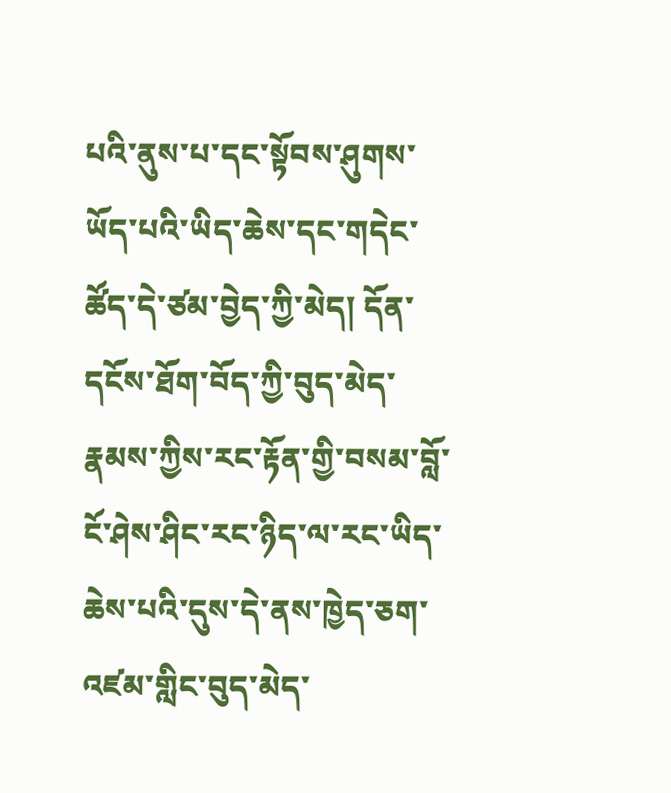པའི་ནུས་པ་དང་སྟོབས་ཤུགས་ཡོད་པའི་ཡིད་ཆེས་དང་གདེང་ཚོད་དེ་ཙམ་བྱེད་ཀྱི་མེད། དོན་དངོས་ཐོག་བོད་ཀྱི་བུད་མེད་རྣམས་ཀྱིས་རང་རྟོན་གྱི་བསམ་བློ་ངོ་ཤེས་ཤིང་རང་ཉིད་ལ་རང་ཡིད་ཆེས་པའི་དུས་དེ་ནས་ཁྱེད་ཅག་འཛམ་གླིང་བུད་མེད་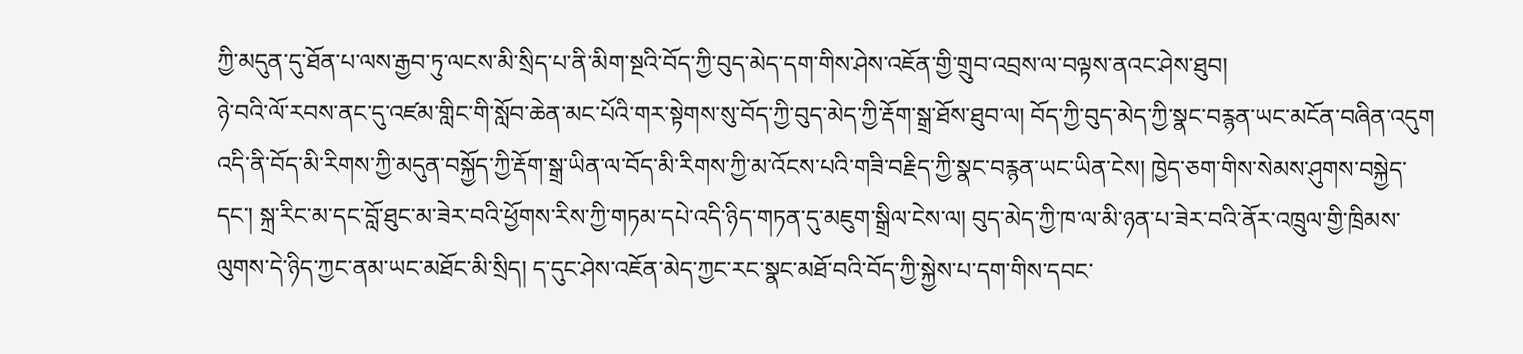ཀྱི་མདུན་དུ་ཐོན་པ་ལས་རྒྱབ་ཏུ་ལངས་མི་སྲིད་པ་ནི་མིག་སྔའི་བོད་ཀྱི་བུད་མེད་དག་གིས་ཤེས་འཇོན་གྱི་གྲུབ་འབྲས་ལ་བལྟས་ནའང་ཤེས་ཐུབ།
ཉེ་བའི་ལོ་རབས་ནང་དུ་འཛམ་གླིང་གི་སློབ་ཆེན་མང་པོའི་གར་སྟེགས་སུ་བོད་ཀྱི་བུད་མེད་ཀྱི་རྡོག་སྒྲ་ཐོས་ཐུབ་ལ། བོད་ཀྱི་བུད་མེད་ཀྱི་སྣང་བརྙན་ཡང་མངོན་བཞིན་འདུག འདི་ནི་བོད་མི་རིགས་ཀྱི་མདུན་བསྐྱོད་ཀྱི་རྡོག་སྒྲ་ཡིན་ལ་བོད་མི་རིགས་ཀྱི་མ་འོངས་པའི་གཟི་བརྗིད་ཀྱི་སྣང་བརྙན་ཡང་ཡིན་ངེས། ཁྱེད་ཅག་གིས་སེམས་ཤུགས་བསྐྱེད་དང་། སྐྲ་རིང་མ་དང་བློ་ཐུང་མ་ཟེར་བའི་ཕྱོགས་རིས་ཀྱི་གཏམ་དཔེ་འདི་ཉིད་གཏན་དུ་མཇུག་སྒྲིལ་ངེས་ལ། བུད་མེད་ཀྱི་ཁ་ལ་མི་ཉན་པ་ཟེར་བའི་ནོར་འཁྲུལ་གྱི་ཁྲིམས་ལུགས་དེ་ཉིད་ཀྱང་ནམ་ཡང་མཐོང་མི་སྲིད། ད་དུང་ཤེས་འཇོན་མེད་ཀྱང་རང་སྣང་མཐོ་བའི་བོད་ཀྱི་སྐྱེས་པ་དག་གིས་དབང་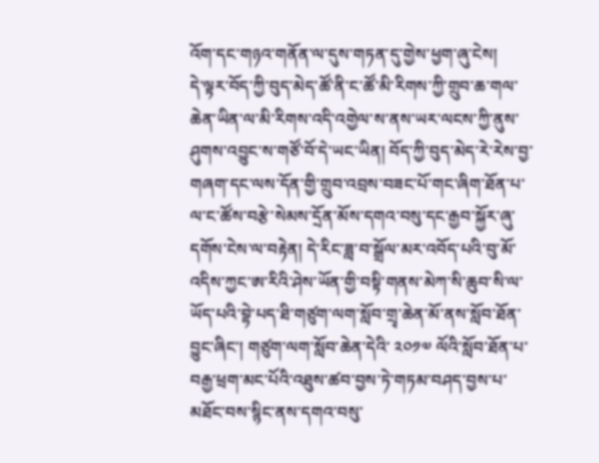འོག་དང་གཉའ་གནོན་ལ་དུས་གཏན་དུ་གྱེས་ཕྱག་ཞུ་ངེས།
དེ་ལྟར་བོད་ཀྱི་བུད་མེད་ཚོ་ནི་ང་ཚོ་མི་རིགས་ཀྱི་གྲུབ་ཆ་གལ་ཆེན་ཡིན་ལ་མི་རིགས་འདི་འགྱེལ་ས་ནས་ཡར་ལངས་ཀྱི་ནུས་ཤུགས་འབྱུང་ས་གཙོ་བོ་དེ་ཡང་ཡིན། བོད་ཀྱི་བུད་མེད་རེ་རེས་བྱ་གཞག་དང་ལས་དོན་གྱི་གྲུབ་འབྲས་བཟང་པོ་གང་ཞིག་ཐོན་པ་ལ་ང་ཚོས་བརྩེ་སེམས་དྲོན་མོས་དགའ་བསུ་དང་རྒྱབ་སྐྱོར་ཞུ་དགོས་ངེས་ལ་བརྟེན། དེ་རིང་ཟླ་བ་སྒྲོལ་མར་འབོད་པའི་བུ་མོ་འདིས་ཀྱང་ཨ་རིའི་ཤེས་ཡོན་གྱི་བསྟི་གནས་མེཀ་སི་ཆུབ་སི་ལ་ཡོད་པའི་བྷེ་པད་ཐི་གཙུག་ལག་སློབ་གྲྭ་ཆེན་མོ་ནས་སློབ་ཐོན་བྱུང་ཞིང་། གཙུག་ལག་སློབ་ཆེན་དེའི་ ༢༠༡༧ ལོའི་སློབ་ཐོན་པ་བརྒྱ་ཕྲག་མང་པོའི་འཐུས་ཚབ་བྱས་ཏེ་གཏམ་བཤད་བྱས་པ་མཐོང་བས་སྙིང་ནས་དགའ་བསུ་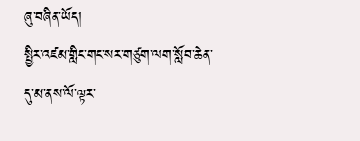ཞུ་བཞིན་ཡོད།
སྤྱིར་འཛམ་གླིང་གང་སར་གཙུག་ལག་སློབ་ཆེན་དུ་མ་ནས་ལོ་ལྟར་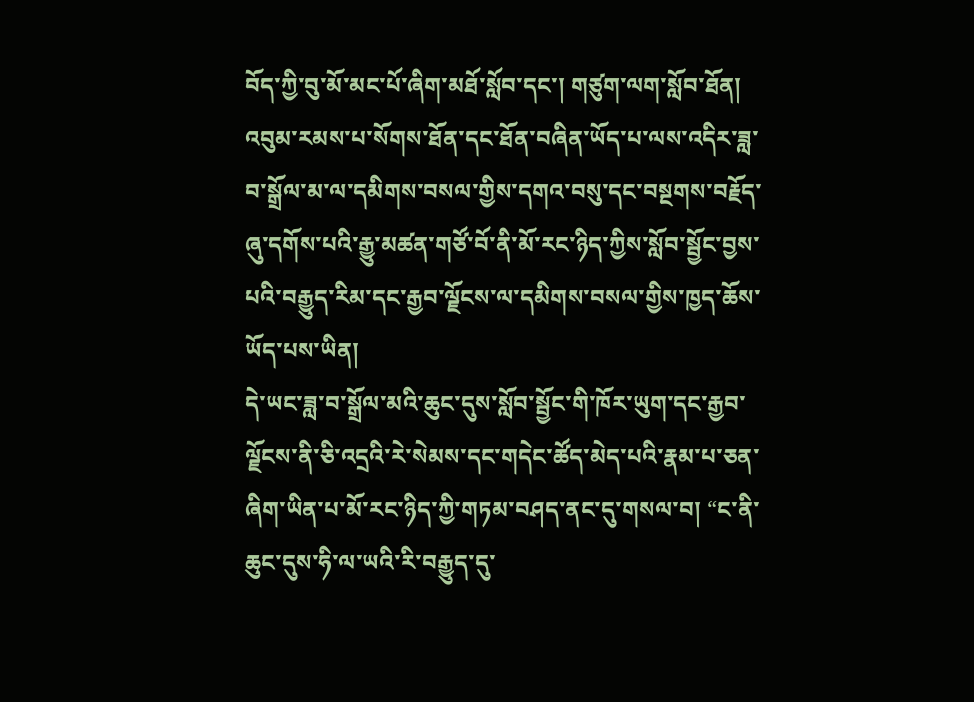བོད་ཀྱི་བུ་མོ་མང་པོ་ཞིག་མཐོ་སློབ་དང་། གཙུག་ལག་སློབ་ཐོན། འབུམ་རམས་པ་སོགས་ཐོན་དང་ཐོན་བཞིན་ཡོད་པ་ལས་འདིར་ཟླ་བ་སྒྲོལ་མ་ལ་དམིགས་བསལ་གྱིས་དགའ་བསུ་དང་བསྔགས་བརྗོད་ཞུ་དགོས་པའི་རྒྱུ་མཚན་གཙོ་བོ་ནི་མོ་རང་ཉིད་ཀྱིས་སློབ་སྦྱོང་བྱས་པའི་བརྒྱུད་རིམ་དང་རྒྱབ་ལྗོངས་ལ་དམིགས་བསལ་གྱིས་ཁྱད་ཆོས་ཡོད་པས་ཡིན།
དེ་ཡང་ཟླ་བ་སྒྲོལ་མའི་ཆུང་དུས་སློབ་སྦྱོང་གི་ཁོར་ཡུག་དང་རྒྱབ་ལྗོངས་ནི་ཅི་འདྲའི་རེ་སེམས་དང་གདེང་ཚོད་མེད་པའི་རྣམ་པ་ཅན་ཞིག་ཡིན་པ་མོ་རང་ཉིད་ཀྱི་གཏམ་བཤད་ནང་དུ་གསལ་བ། “ང་ནི་ཆུང་དུས་ཧི་ལ་ཡའི་རི་བརྒྱུད་དུ་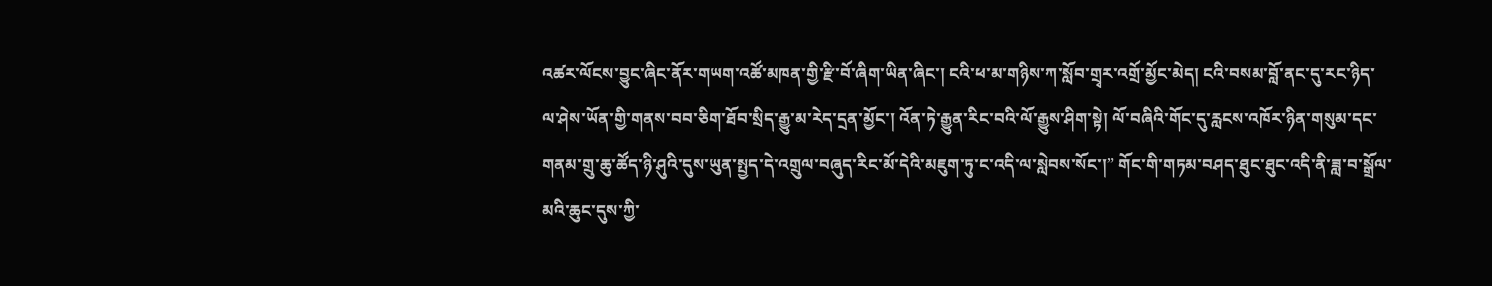འཚར་ལོངས་བྱུང་ཞིང་ནོར་གཡག་འཚོ་མཁན་གྱི་རྫི་བོ་ཞིག་ཡིན་ཞིང་། ངའི་ཕ་མ་གཉིས་ཀ་སློབ་གྲྭར་འགྲོ་མྱོང་མེད། ངའི་བསམ་བློ་ནང་དུ་རང་ཉིད་ལ་ཤེས་ཡོན་གྱི་གནས་བབ་ཅིག་ཐོབ་སྲིད་རྒྱུ་མ་རེད་དྲན་མྱོང་། འོན་ཏེ་རྒྱུན་རིང་བའི་ལོ་རྒྱུས་ཤིག་སྟེ། ལོ་བཞིའི་གོང་དུ་རླངས་འཁོར་ཉིན་གསུམ་དང་གནམ་གྲུ་ཆུ་ཚོད་ཉི་ཤུའི་དུས་ཡུན་སྤྱད་དེ་འགྲུལ་བཞུད་རིང་མོ་དེའི་མཇུག་ཏུ་ང་འདི་ལ་སླེབས་སོང་།” གོང་གི་གཏམ་བཤད་ཐུང་ཐུང་འདི་ནི་ཟླ་བ་སྒྲོལ་མའི་ཆུང་དུས་ཀྱི་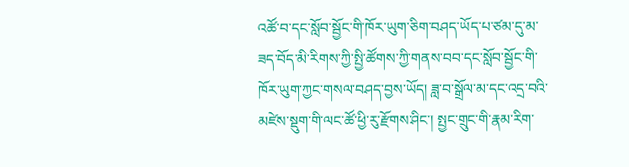འཚོ་བ་དང་སློབ་སྦྱོང་གི་ཁོར་ཡུག་ཅིག་བཤད་ཡོད་པ་ཙམ་དུ་མ་ཟད་བོད་མི་རིགས་ཀྱི་སྤྱི་ཚོགས་ཀྱི་གནས་བབ་དང་སློབ་སྦྱོང་གི་ཁོར་ཡུག་ཀྱང་གསལ་བཤད་བྱས་ཡོད། ཟླ་བ་སྒྲོལ་མ་དང་འདྲ་བའི་མཛེས་སྡུག་གི་ལང་ཚོ་ཕྱི་རུ་རྫོགས་ཤིང་། སྤྱང་གྲུང་གི་རྣམ་རིག་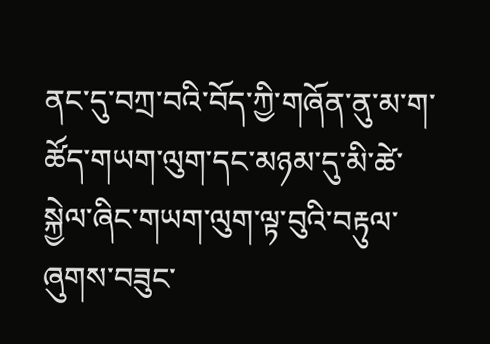ནང་དུ་བཀྲ་བའི་བོད་ཀྱི་གཞོན་ནུ་མ་ག་ཚོད་གཡག་ལུག་དང་མཉམ་དུ་མི་ཚེ་སྐྱེལ་ཞིང་གཡག་ལུག་ལྟ་བུའི་བརྟུལ་ཞུགས་བཟུང་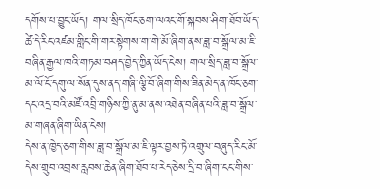དགོས་པ་བྱུང་ཡོད། གལ་སྲིད་ཁོང་ཅག་ལའང་གོ་སྐབས་ཤིག་ཐོབ་ཡོད་ཚེ་དེ་རིང་འཛམ་གླིང་གི་གར་སྟེགས་ག་གེ་མོ་ཞིག་ནས་ཟླ་བ་སྒྲོལ་མ་ཇི་བཞིན་རྒྱལ་ཁའི་གཏམ་བཤད་བྱེད་ཀྱིན་ཡོད་ངེས། གལ་སྲིད་ཟླ་བ་སྒྲོལ་མ་ལོ་ངོ་དགུ་ལ་སོན་དུས་ནད་གཞི་ལྕི་བོ་ཞིག་གིས་ཟིན་མེད་ན་ཁོང་ཅག་དང་འདྲ་བའི་མཛོ་འབྲི་གཉིས་ཀྱི་ནུ་མ་ནས་འཐེན་བཞིན་པའི་ཟླ་བ་སྒྲོལ་མ་གཞན་ཞིག་ཡིན་ངེས།
དེས་ན་ཁྱེད་ཅག་གིས་ཟླ་བ་སྒྲོལ་མ་ཇི་ལྟར་བྱས་ཏེ་འགྲུལ་བཞུད་རིང་མོ་དེས་གྲུབ་འབྲས་རླབས་ཆེན་ཞིག་ཐོབ་པ་རེད་ཅེས་དྲི་བ་ཞིག་ངང་གིས་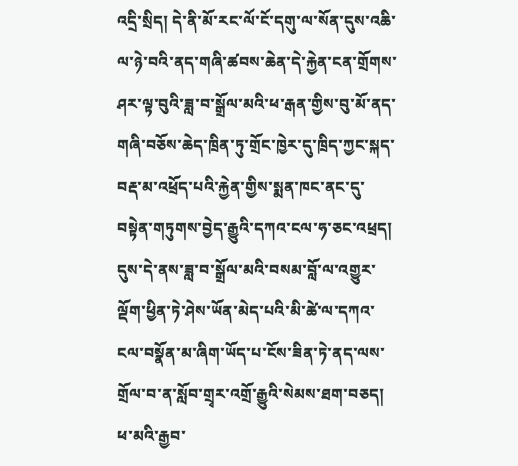འདྲི་སྲིད། དེ་ནི་མོ་རང་ལོ་ངོ་དགུ་ལ་སོན་དུས་འཆི་ལ་ཉེ་བའི་ནད་གཞི་ཚབས་ཆེན་དེ་རྐྱེན་ངན་གྲོགས་ཤར་ལྟ་བུའི་ཟླ་བ་སྒྲོལ་མའི་ཕ་རྒན་གྱིས་བུ་མོ་ནད་གཞི་བཅོས་ཆེད་ཁྲིན་ཏུ་གྲོང་ཁྱེར་དུ་ཁྲིད་ཀྱང་སྐད་བརྡ་མ་འཕྲོད་པའི་རྐྱེན་གྱིས་སྨན་ཁང་ནང་དུ་བསྟེན་གཏུགས་བྱེད་རྒྱུའི་དཀའ་ངལ་ཧ་ཅང་འཕྲད། དུས་དེ་ནས་ཟླ་བ་སྒྲོལ་མའི་བསམ་བློ་ལ་འགྱུར་ལྡོག་ཕྱིན་ཏེ་ཤེས་ཡོན་མེད་པའི་མི་ཚེ་ལ་དཀའ་ངལ་བསྣོན་མ་ཞིག་ཡོད་པ་ངོས་ཟིན་ཏེ་ནད་ལས་གྲོལ་བ་ན་སློབ་གྲྭར་འགྲོ་རྒྱུའི་སེམས་ཐག་བཅད། ཕ་མའི་རྒྱབ་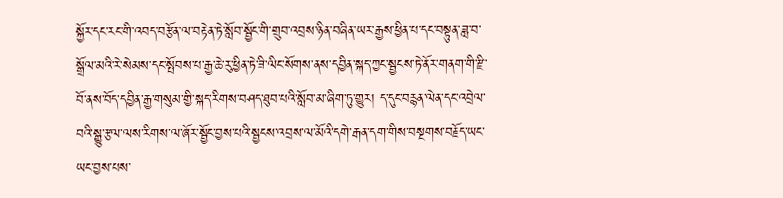སྐྱོར་དང་རང་གི་འབད་བརྩོན་ལ་བརྟེན་ཏེ་སློབ་སྦྱོང་གི་གྲུབ་འབྲས་ཉིན་བཞིན་ཡར་རྒྱས་ཕྱིན་པ་དང་བསྟུན་ཟླ་བ་སྒྲོལ་མའི་རེ་སེམས་དང་སྤོབས་པ་རྒྱ་ཆེ་རུ་ཕྱིན་ཏེ་ཟི་ལིང་སོགས་ནས་དབྱིན་སྐད་ཀྱང་སྦྱངས་ཏེ་ནོར་གནག་གི་རྫི་བོ་ནས་བོད་དབྱིན་རྒྱ་གསུམ་གྱི་སྐད་རིགས་བཤད་ཐུབ་པའི་སློབ་མ་ཞིག་ཏུ་གྱུར། ད་དུང་བརྙན་ལེན་དང་འབྲེལ་བའི་སྒྱུ་རྩལ་ལས་རིགས་ལ་ཞོར་སྦྱོང་བྱས་པའི་སྦྱངས་འབྲས་ལ་མོའི་དགེ་རྒན་དག་གིས་བསྔགས་བརྗོད་ཡང་ཡང་བྱས་པས་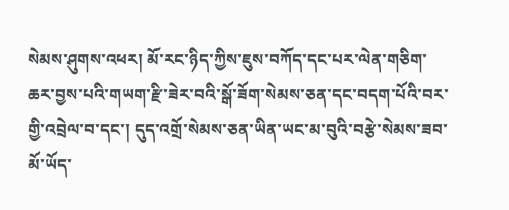སེམས་ཤུགས་འཕར། མོ་རང་ཉིད་ཀྱིས་ཇུས་བཀོད་དང་པར་ལེན་གཅིག་ཆར་བྱས་པའི་གཡག་རྫི་ཟེར་བའི་སྒོ་ཟོག་སེམས་ཅན་དང་བདག་པོའི་བར་གྱི་འབྲེལ་བ་དང་། དུད་འགྲོ་སེམས་ཅན་ཡིན་ཡང་མ་བུའི་བརྩེ་སེམས་ཟབ་མོ་ཡོད་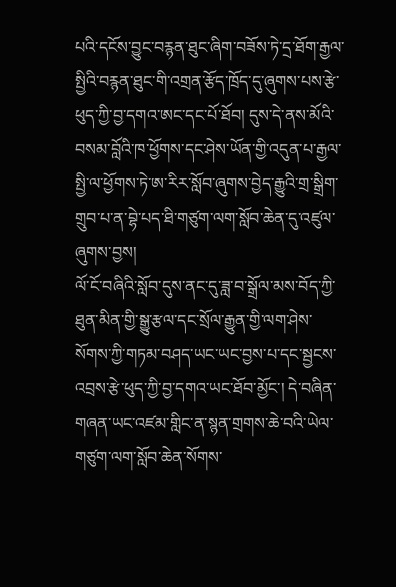པའི་དངོས་བྱུང་བརྙན་ཐུང་ཞིག་བཟོས་ཏེ་དྲ་ཐོག་རྒྱལ་སྤྱིའི་བརྙན་ཐུང་གི་འགྲན་རྩོད་ཁྲོད་དུ་ཞུགས་པས་རྩེ་ཕུད་ཀྱི་བྱ་དགའ་ཨང་དང་པོ་ཐོབ། དུས་དེ་ནས་མོའི་བསམ་བློའི་ཁ་ཕྱོགས་དང་ཤེས་ཡོན་གྱི་འདུན་པ་རྒྱལ་སྤྱི་ལ་ཕྱོགས་ཏེ་ཨ་རིར་སློབ་ཞུགས་བྱེད་རྒྱུའི་གྲ་སྒྲིག་གྲུབ་པ་ན་བྷེ་པད་ཐི་གཙུག་ལག་སློབ་ཆེན་དུ་འཛུལ་ཞུགས་བྱས།
ལོ་ངོ་བཞིའི་སློབ་དུས་ནང་དུ་ཟླ་བ་སྒྲོལ་མས་བོད་ཀྱི་ཐུན་མིན་གྱི་སྒྱུ་རྩལ་དང་སྲོལ་རྒྱུན་གྱི་ལག་ཤེས་སོགས་ཀྱི་གཏམ་བཤད་ཡང་ཡང་བྱས་པ་དང་སྦྱངས་འབྲས་རྩེ་ཕུད་ཀྱི་བྱ་དགའ་ཡང་ཐོབ་མྱོང་། དེ་བཞིན་གཞན་ཡང་འཛམ་གླིང་ན་སྙན་གྲགས་ཆེ་བའི་ཡེལ་གཙུག་ལག་སློབ་ཆེན་སོགས་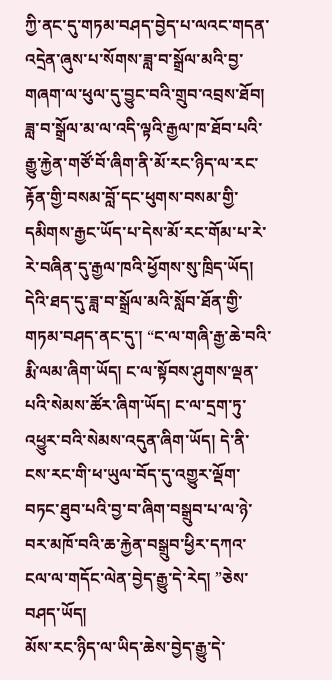ཀྱི་ནང་དུ་གཏམ་བཤད་བྱེད་པ་ལའང་གདན་འདྲེན་ཞུས་པ་སོགས་ཟླ་བ་སྒྲོལ་མའི་བྱ་གཞག་ལ་ཕུལ་དུ་བྱུང་བའི་གྲུབ་འབྲས་ཐོབ། ཟླ་བ་སྒྲོལ་མ་ལ་འདི་ལྟའི་རྒྱལ་ཁ་ཐོབ་པའི་རྒྱུ་རྐྱེན་གཙོ་བོ་ཞིག་ནི་མོ་རང་ཉིད་ལ་རང་རྟོན་གྱི་བསམ་བློ་དང་ཕུགས་བསམ་གྱི་དམིགས་རྒྱང་ཡོད་པ་དེས་མོ་རང་གོམ་པ་རེ་རེ་བཞིན་དུ་རྒྱལ་ཁའི་ཕྱོགས་སུ་ཁྲིད་ཡོད། དེའི་ཐད་དུ་ཟླ་བ་སྒྲོལ་མའི་སློབ་ཐོན་གྱི་གཏམ་བཤད་ནང་དུ་། “ང་ལ་གཞི་རྒྱ་ཆེ་བའི་རྨི་ལམ་ཞིག་ཡོད། ང་ལ་སྟོབས་ཤུགས་ལྡན་པའི་སེམས་ཚོར་ཞིག་ཡོད། ང་ལ་དྲག་ཏུ་འཕྱུར་བའི་སེམས་འདུན་ཞིག་ཡོད། དེ་ནི་ངས་རང་གི་ཕ་ཡུལ་བོད་དུ་འགྱུར་ལྡོག་བཏང་ཐུབ་པའི་བྱ་བ་ཞིག་བསྒྲུབ་པ་ལ་ཉེ་བར་མཁོ་བའི་ཆ་རྐྱེན་བསྒྲུབ་ཕྱིར་དཀའ་ངལ་ལ་གདོང་ལེན་བྱེད་རྒྱུ་དེ་རེད། ”ཅེས་བཤད་ཡོད།
མོས་རང་ཉིད་ལ་ཡིད་ཆེས་བྱེད་རྒྱུ་དེ་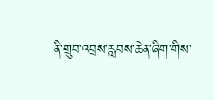ནི་གྲུབ་འབྲས་རླབས་ཆེན་ཞིག་གིས་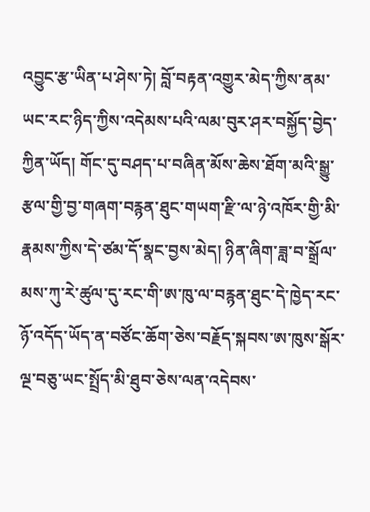འབྱུང་རྩ་ཡིན་པ་ཤེས་ཏེ། བློ་བརྟན་འགྱུར་མེད་ཀྱིས་ནམ་ཡང་རང་ཉིད་ཀྱིས་འདེམས་པའི་ལམ་བུར་ཤར་བསྐྱོད་བྱེད་ཀྱིན་ཡོད། གོང་དུ་བཤད་པ་བཞིན་མོས་ཆེས་ཐོག་མའི་སྒྱུ་རྩལ་གྱི་བྱ་གཞག་བརྙན་ཐུང་གཡག་རྫི་ལ་ཉེ་འཁོར་གྱི་མི་རྣམས་ཀྱིས་དེ་ཙམ་དོ་སྣང་བྱས་མེད། ཉིན་ཞིག་ཟླ་བ་སྒྲོལ་མས་ཀུ་རེ་ཚུལ་དུ་རང་གི་ཨ་ཁུ་ལ་བརྙན་ཐུང་དེ་ཁྱེད་རང་ཉོ་འདོད་ཡོད་ན་བཙོང་ཆོག་ཅེས་བརྗོད་སྐབས་ཨ་ཁུས་སྒོར་ལྔ་བཅུ་ཡང་སྤྲོད་མི་ཐུབ་ཅེས་ལན་འདེབས་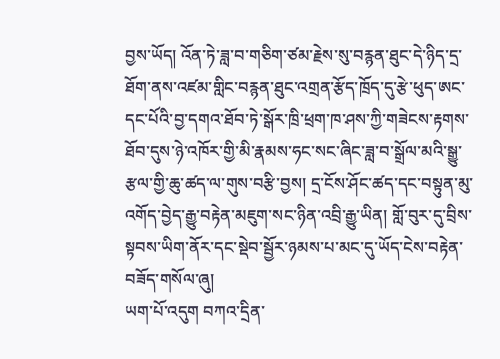བྱས་ཡོད། འོན་ཏེ་ཟླ་བ་གཅིག་ཙམ་རྗེས་སུ་བརྙན་ཐུང་དེ་ཉིད་དྲ་ཐོག་ནས་འཛམ་གླིང་བརྙན་ཐུང་འགྲན་རྩོད་ཁྲོད་དུ་རྩེ་ཕུད་ཨང་དང་པོའི་བྱ་དགའ་ཐོབ་ཏེ་སྒོར་ཁྲི་ཕྲག་ཁ་ཤས་ཀྱི་གཟེངས་རྟགས་ཐོབ་དུས་ཉེ་འཁོར་གྱི་མི་རྣམས་ཧང་སང་ཞིང་ཟླ་བ་སྒྲོལ་མའི་སྒྱུ་རྩལ་གྱི་ཆུ་ཚད་ལ་གུས་བརྩི་བྱས། དྲ་ངོས་ཤོང་ཚད་དང་བསྟུན་མུ་འགོད་བྱེད་རྒྱུ་བརྟེན་མཇུག་སང་ཉིན་འབྲི་རྒྱུ་ཡིན། གློ་བུར་དུ་བྲིས་སྟབས་ཡིག་ནོར་དང་སྡེབ་སྦྱོར་ཉམས་པ་མང་དུ་ཡོད་ངེས་བརྟེན་བཟོད་གསོལ་ཞུ།
ཡག་པོ་འདུག བཀའ་དྲིན་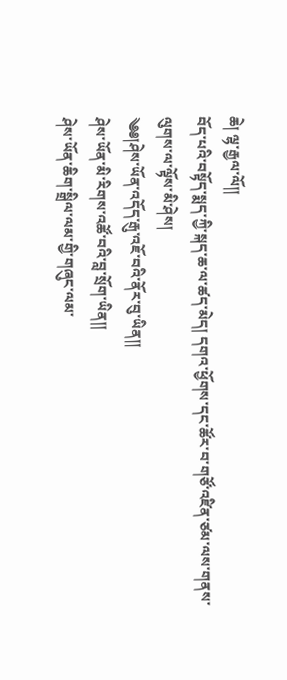ཆེ། ལྷ་རྒྱལ་ལོ།།
བོད་པའི་བསྟོད་སྨད་ཀྱི་སྐད་ཆ་ལ་ཚད་མེད། དགའ་ཕྱོགས་དང་ཚོར་བ་གཙོ་འཛིན་ཙམ་ལས་གནས་ལུགས་ལ་ལྟོས་མི་ཤེས།
༄༅།ཤེས་ཡོན་འདོད་རྒུ་འཇོ་བའི་ནོར་བུ་ཡིན།།
ཤེས་ཡོན་མི་རིགས་འཚོ་བའི་བླ་སྲོག་ཡིན།།
ཤེས་ཡོན་ཆིག་སྒྲིལ་ལམ་གྱི་གཞུང་ལམ་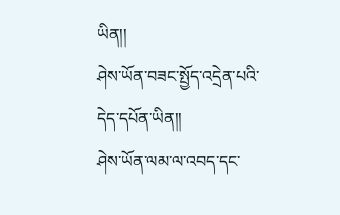ཡིན།།
ཤེས་ཡོན་བཟང་སྤྱོད་འདྲེན་པའི་དེད་དཔོན་ཡིན།།
ཤེས་ཡོན་ལམ་ལ་འབད་དང་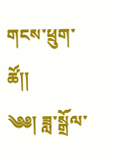གངས་ཕྲུག་ཚོ།།
༄༅། ཟླ་སྒྲོལ་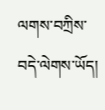ལགས་བཀྲིས་བདེ་ལེགས་ཡོད།